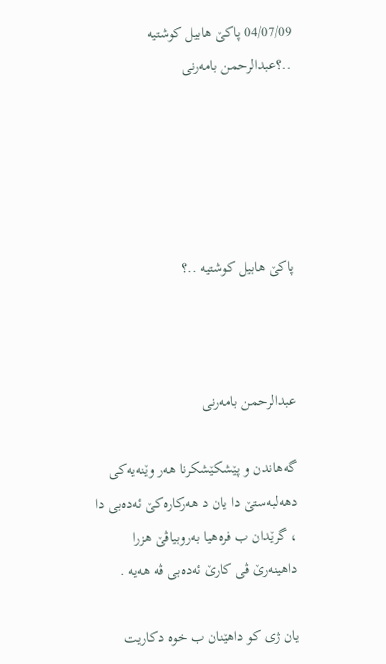04/07/09 پاكێ هابيل كوشتيه‌ ..؟عبدالرحمن بامه‌رنى





پاكێ هابيل كوشتيه‌ ..؟



عبدالرحمن بامه‌رنى

گه‌هاندن و پێشكێشكرنا هه‌ر وێنه‌يه‌كى دهه‌لبه‌ستێ دا يان د هه‌ركاره‌كێ ئه‌ده‌بى دا ، گرێدان ب فره‌هيا به‌روبياڤێ هزرا داهينه‌رێ ڤى كارێ ئه‌ده‌بى ڤه‌ هه‌يه‌ .

يان ژى كو داهێنان ب خوه‌ دكاريت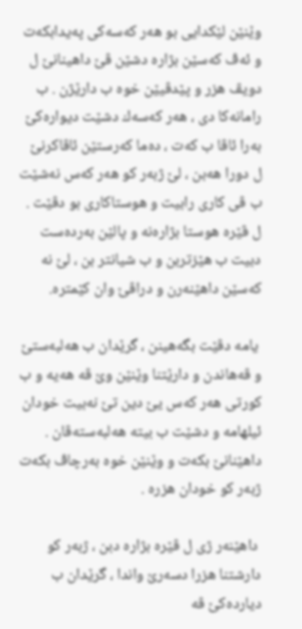وێنێن لێكدايى بو هه‌ر كه‌سه‌كى په‌يدابكه‌ت و ئه‌ڤ كه‌سێن بژاره‌ دشێن ڤێ داهينانێ ل دويڤ هزر و پێدڤيێن خوه‌ ب دارێژن . ب رامانه‌كا دى ، هه‌ر كه‌سه‌ك دشێت ديواره‌كێ به‌را ئاڤا ب كه‌ت ، ده‌ما كه‌رستێن ئاڤاكرنێ ل دورا هه‌بن ، لێ ژبه‌ر كو هه‌ر كه‌س نه‌شێت ب ڤى كارى رابيت و هوستاكارى بو دڤێت . ل ڤێره‌ هوستا بژاره‌نه‌ و پالێن به‌رده‌ست دبيت ب هێزتربن و ب شيانتر بن ، لێ نه‌ كه‌سێن داهێنه‌رن و دراڤێ وان كێمتره‌.

 يامه‌ دڤێت بگه‌هينن ، گرێدان ب هه‌لبه‌ستێ و ڤه‌هاندن و دارێتنا وێنێن وێ ڤه‌ هه‌يه‌ و ب كورتى هه‌ر كه‌س يێ دين تێ نه‌بيت خودان ئيلهامه‌ و دشێت ب بيته‌ هه‌لبه‌سته‌ڤان . داهێنانێ بكه‌ت و وێنێن خوه‌ به‌رچاڤ بكه‌ت ژبه‌ر كو خودان هزره‌ .

 داهێنه‌ر ژى ل ڤێره‌ بژاره‌ دبن ، ژبه‌ر كو دارشتنا هزرا دسه‌رێ واندا ، گرێدان ب ديارده‌كێ ڤه‌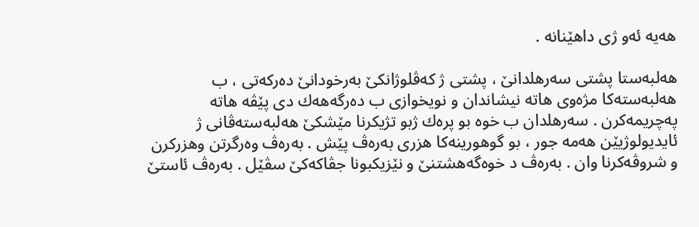هه‌يه‌ ئه‌و ژى داهێنانه‌ .

هه‌لبه‌ستا پشتى سه‌رهلدانێ ، پشتى ژ كه‌ڤلوژانكێ به‌رخودانێ ده‌ركه‌تى ، ب هه‌لبه‌سته‌كا مژه‌وى هاته‌ نيشاندان و نويخوازى ب ده‌رگه‌هه‌ك دى پێڤه‌ هاته‌ په‌چريمه‌كرن . سه‌رهلدان ب خوه‌ بو پره‌ك ژبو تژيكرنا مێشكێ هه‌لبه‌سته‌ڤانى ژ ئايديولوژيێن هه‌مه‌ جور ، بو گوهورينه‌كا هزرى به‌ره‌ڤ پێش . به‌ره‌ڤ وه‌رگرتن وهزركرن و شروڤه‌كرنا وان . به‌ره‌ڤ د خوه‌گه‌هشتنێ و نێزيكبونا جڤاكه‌كێ سڤێل . به‌ره‌ڤ ئاستێ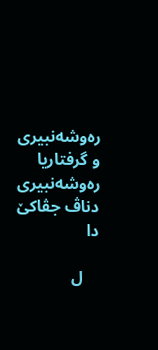ره‌وشه‌نبيرى و گرفتاريا ره‌وشه‌نبيرى دناڤ جڤاكێ دا

    ل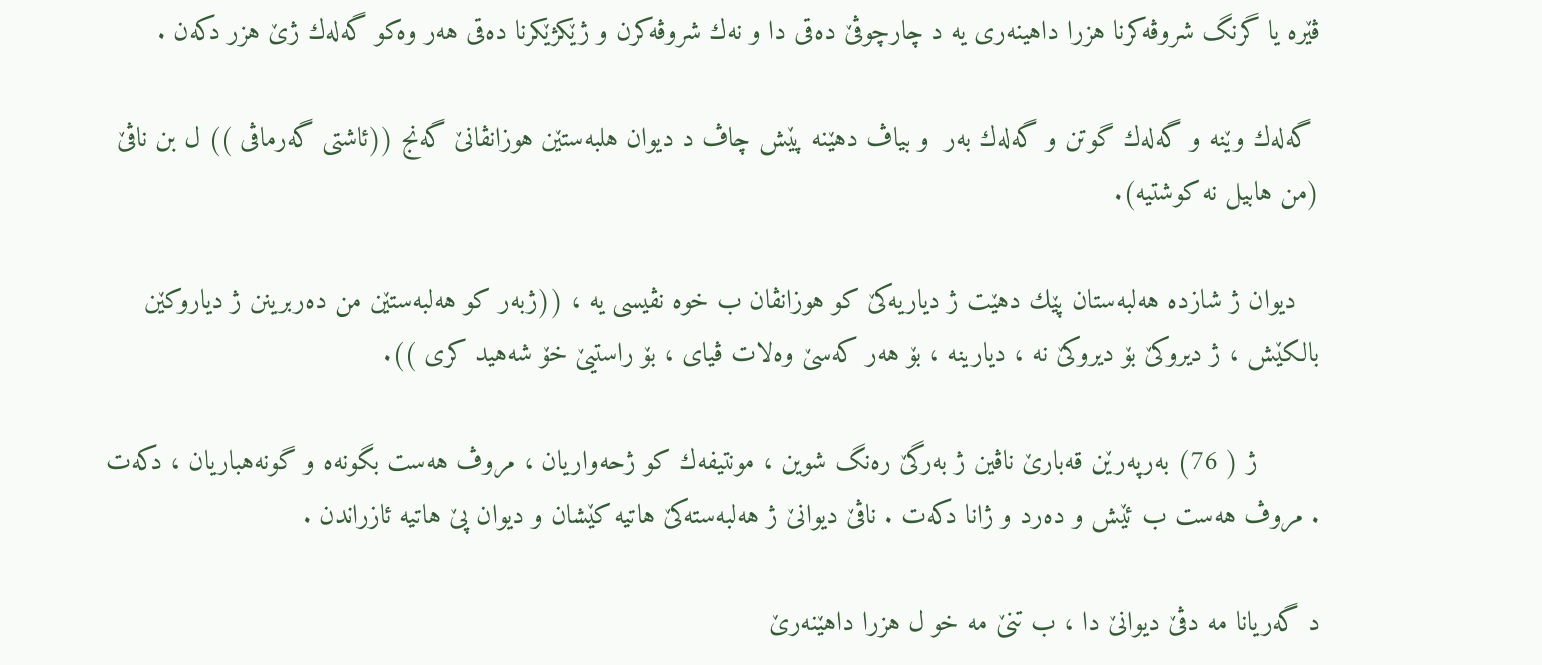ڤێره‌ يا گرنگ شروڤه‌كرنا هزرا داهينه‌رى يه‌ د چارچوڤێ ده‌قى دا و نه‌ك شروڤه‌كرن و ژێكژێكرنا ده‌قى هه‌ر وه‌كو گه‌له‌ك ژێ هزر دكه‌ن .

 گه‌له‌ك وێنه‌ و گه‌له‌ك گوتن و گه‌له‌ك به‌ر  و بياڤ دهێنه‌ پێش چاڤ د ديوان هلبه‌ستێن هوزانڤانێ گه‌نج ((ئاشتى گه‌رماڤى )) ل بن ناڤێ (من هابيل نه‌ كوشتيه‌).

   ديوان ژ شازده‌ هه‌لبه‌ستان پێك دهێت ژ دياريه‌كێ كو هوزانڤان ب خوه‌ نڤيسى يه‌ ، ((ژبه‌ر كو هه‌لبه‌ستێن من ده‌ربرينن ژ دياروكێن بالكێش ، ژ ديروكێ بۆ ديروكێ نه‌ ، ديارينه‌ ، بۆ هه‌ر كه‌سێ وه‌لات ڤياى ، بۆ راستيێ خۆ شه‌هيد كرى )).

        ژ ( 76) به‌رپه‌رێن قه‌بارێ ناڤين ژ به‌رگێ ره‌نگ شوين ، مونتيفه‌ك كو ژحه‌واريان ، مروڤ هه‌ست بگونه‌ه و گونه‌هباريان ، دكه‌ت . مروڤ هه‌ست ب ئێش و ده‌رد و ژانا دكه‌ت . ناڤێ ديوانێ ژ هه‌لبه‌سته‌كێ هاتيه‌ كێشان و ديوان پێ هاتيه‌ ئازراندن .

د گه‌ريانا مه‌ دڤێ ديوانێ دا ، ب تنێ مه‌ خو ل هزرا داهێنه‌رێ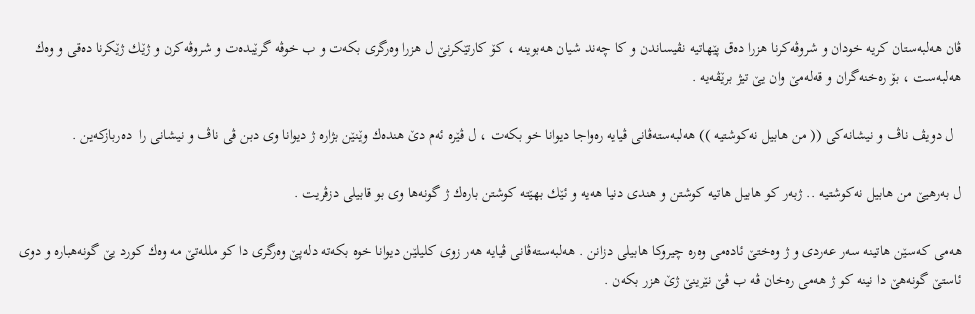ڤان هه‌لبه‌ستان كريه‌ خودان و شروڤه‌كرنا هزرا ده‌ق پێهاتيه‌ نڤيساندن و كا چه‌ند شيان هه‌بوينه‌ ، كۆ كارتێكرنێ ل هزرا وه‌رگرى بكه‌ت و ب خوڤه‌ گرێبده‌ت و شروڤه‌كرن و ژێك ژێكرنا ده‌قى و وه‌ك هه‌لبه‌ست ، بۆ ره‌خنه‌گران و قه‌له‌مێ وان يێ تيژ برێڤه‌يه‌ .

  ل دويڤ ناڤ و نيشانه‌كى (( من هابيل نه‌كوشتيه‌ )) هه‌لبه‌سته‌ڤانى ڤيايه‌ ره‌واجا ديوانا خو بكه‌ت ، ل ڤێره‌ ئه‌م دێ هنده‌ك وێنێن بژاره‌ ژ ديوانا وى دبن ڤى ناڤ و نيشانى را  ده‌ربازكه‌ين .

ل به‌رهيێ من هابيل نه‌كوشتيه‌ .. ژبه‌ر كو هابيل هاتيه‌ كوشتن و هندى دنيا هه‌يه‌ و ئێك بهێته‌ كوشتن باره‌ك ژ گونه‌ها وى بو قابيلى دزڤريت .

هه‌مى كه‌سێن هاتينه‌ سه‌ر عه‌ردى و ژ وه‌ختێ ئاده‌مى وه‌ره‌ چيروكا هابيلى دزانن . هه‌لبه‌سته‌ڤانى ڤيايه‌ هه‌ر زوى كليلێن ديوانا خوه‌ بكه‌ته‌ دله‌پێ وه‌رگرى دا كو ملله‌تێ مه‌ وه‌ك كورد يێ گونه‌هباره‌ و دوى ئاستێ گونه‌هێ دا نينه‌ كو ژ هه‌مى ره‌خان ڤه‌ ب ڤێ نێرينێ ژێ هزر بكه‌ن .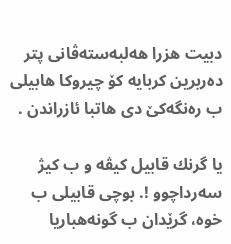دبيت هزرا هه‌لبه‌سته‌ڤانى پتر ده‌ربرين كربايه‌ كۆ چيروكا هابيلى ب ره‌نگه‌كێ دى هاتبا ئازراندن .

يا گرنك قابيل كيڤه‌ و ب كيژ سه‌رداچوو !. بوچى قابيلى ب خوه‌، گرێدان ب گونه‌هباريا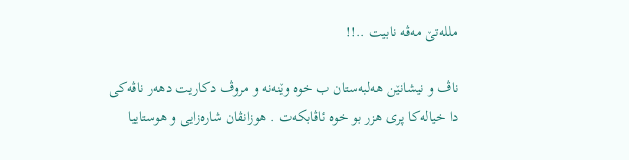ملله‌تێ مه‌ڤه‌ نابيت ..!!

ناڤ و نيشانێن هه‌لبه‌ستان ب خوه‌ وێنه‌نه‌ و مروڤ دكاريت دهه‌ر ناڤه‌كى دا خياله‌كا پرى هزر بو خوه‌ ئاڤابكه‌ت . هوزانڤان شاره‌زايى و هوستاييا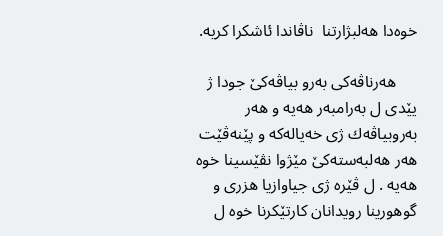خوه‌دا هه‌لبژارتنا  ناڤاندا ئاشكرا كريه‌.

     هه‌رناڤه‌كى به‌رو بياڤه‌كێ جودا ژ يێدى ل به‌رامبه‌ر هه‌يه‌ و هه‌ر به‌روبياڤه‌ك ژى خه‌ياله‌كه‌ و پێنه‌ڤێت هه‌ر هه‌لبه‌سته‌كێ مێژوا نڤێسينا خوه‌ هه‌يه‌ . ل ڤێره‌ ژى جياوازيا هزرى و گوهورينا رويدانان كارتێكرنا خوه‌ ل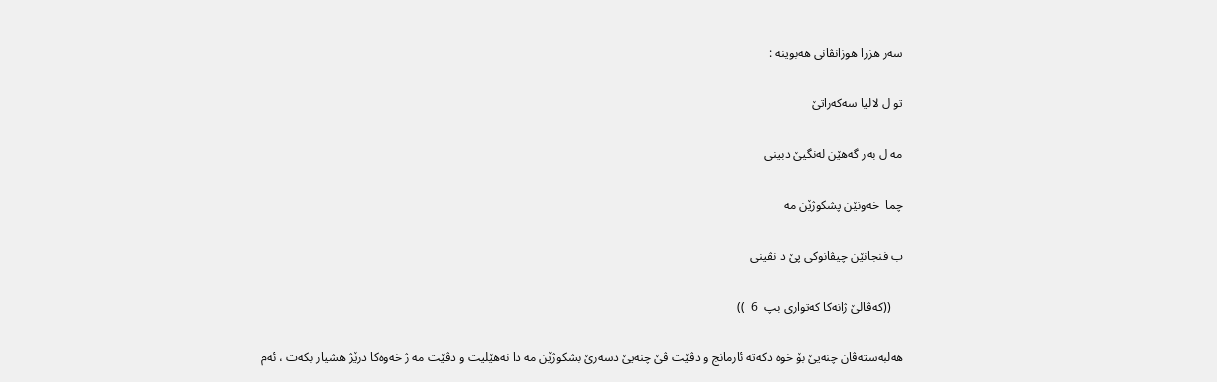سه‌ر هزرا هوزانڤانى هه‌بوينه‌ :

تو ل لاليا سه‌كه‌راتێ

مه‌ ل به‌ر گه‌هێن له‌نگيێ دبينى

چما  خه‌ونێن پشكوژێن مه‌

ب فنجانێن چيڤانوكى پێ د نڤينى

    ((كه‌ڤالێ ژانه‌كا كه‌توارى بپ  6  ))

هه‌لبه‌سته‌ڤان چنه‌يێ بۆ خوه‌ دكه‌ته‌ ئارمانج و دڤێت ڤێ چنه‌يێ دسه‌رێ بشكوژێن مه‌ دا نه‌هێليت و دڤێت مه‌ ژ خه‌وه‌كا درێژ هشيار بكه‌ت ، ئه‌م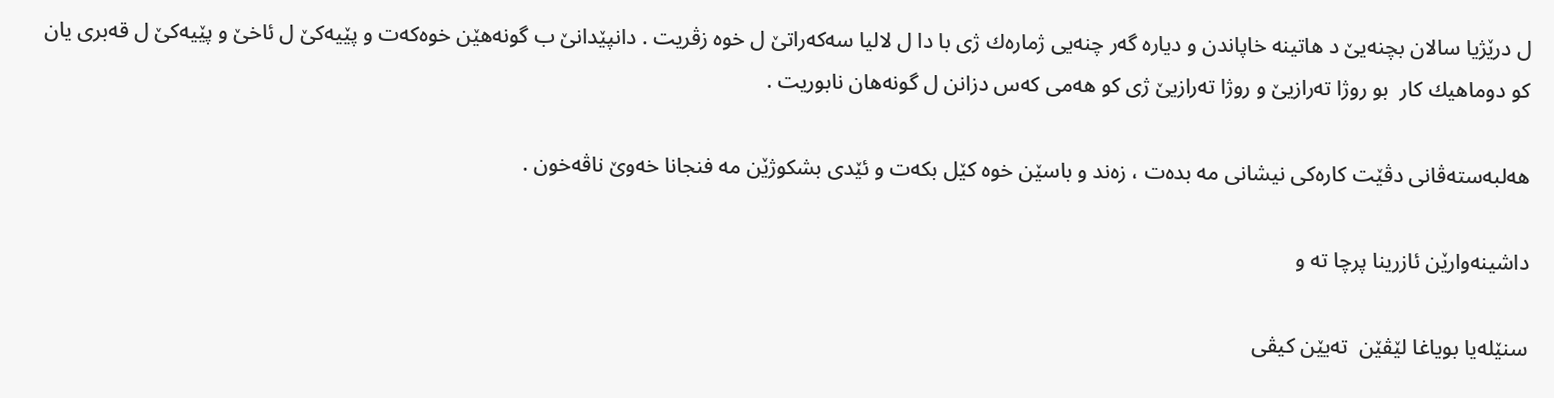ل درێژيا سالان بچنه‌يێ د هاتينه‌ خاپاندن و دياره‌ گه‌ر چنه‌يى ژماره‌ك ژى با دا ل لاليا سه‌كه‌راتێ ل خوه‌ زڤريت . دانپێدانێ ب گونه‌هێن خوه‌كه‌ت و پێيه‌كێ ل ئاخێ و پێيه‌كێ ل قه‌برى يان كو دوماهيك كار  بو روژا ته‌رازيێ و روژا ته‌رازيێ ژى كو هه‌مى كه‌س دزانن ل گونه‌هان نابوريت .

هه‌لبه‌سته‌ڤانى دڤێت كاره‌كى نيشانى مه‌ بده‌ت ، زه‌ند و باسێن خوه‌ كێل بكه‌ت و ئێدى بشكوژێن مه‌ فنجانا خه‌وێ ناڤه‌خون .

داشينه‌وارێن ئازرينا پرچا ته‌ و

سنێله‌يا بوياغا لێڤێن  ته‌يێن كيڤى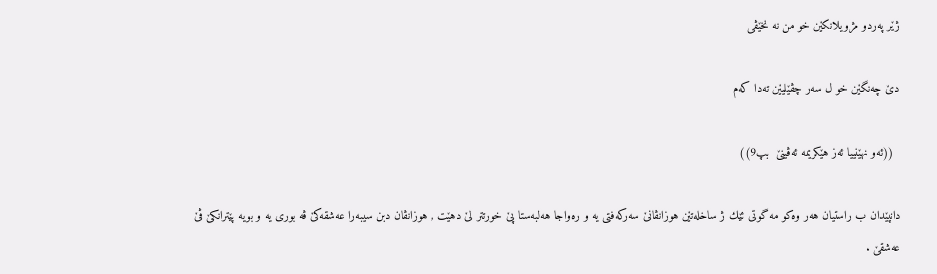ژێر په‌ردو مژويلانكێن خو من نه‌ نخێڤى

دێ چه‌نگێن خو ل سه‌ر چڤێليێن ته‌دا كه‌م

  ((ئه‌و نهێنييا ئه‌ز هێكريمه‌ ئه‌ڤينێ  بپ9))

دانپێدان ب راستيان هه‌ر وه‌كو مه‌ گوتى ئێك ژ ساخله‌تێن هوزانڤانێ سه‌ركه‌فتى يه‌ و ره‌واجا هه‌لبه‌ستا پێ خورتتر لێ دهێت , هوزانڤان دبن سيبه‌را عه‌شقه‌كێ ڤه‌ بورى يه‌ و بويه‌ پێترانكێ ڤێ عه‌شقێ .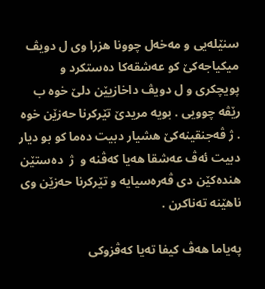سنێله‌يى و مه‌خه‌ل چوونا هزرا وى ل دويڤ ميكياجه‌كێ كو عه‌شقه‌كا ده‌ستكرد و پويچكرى و ل دويڤ داخازيێن دلێ خوه‌ ب رێڤه‌ چوويى . بويه‌ مريدێ تێركرنا حه‌زێن خوه‌ . ژ ڤه‌جنقينه‌كێ هشيار دبيت ده‌ما كو بو ديار دبيت ئه‌ڤ عه‌شقا هه‌يا كه‌ڤنه‌ و  ژ  ده‌ستێن هنده‌كێن دى ڤه‌ره‌سيايه‌ و تێركرنا حه‌زێن وى ناهێنه‌ ته‌ناكرن .

په‌ياما هه‌ڤ كيفا ته‌يا كه‌ڤزوكى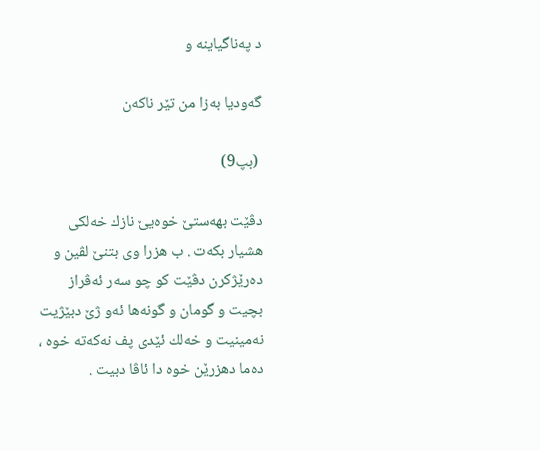د په‌ناگياينه‌ و

گه‌وديا به‌زا من تێر ناكه‌ن

 (بپ9)

دڤێت بهه‌ستێ خوه‌يێ نازك خه‌لكى هشيار بكه‌ت . ب هزرا وى بتنێ لڤين و ده‌رێژكرن دڤێت كو چو سه‌ر ئه‌ڤراز بچيت و گومان و گونه‌ها ئه‌و ژێ دبێژيت نه‌مينيت و خه‌لك ئێدى پف نه‌كه‌ته‌ خوه‌ ، ده‌ما دهزرێن خوه‌ دا ئاڤا دبيت .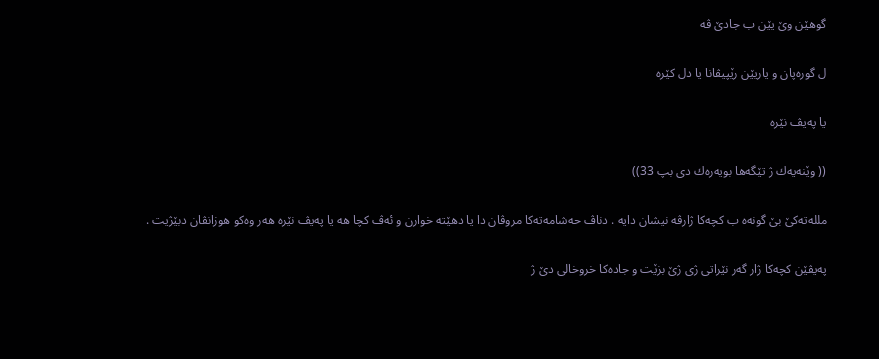گوهێن وێ يێن ب جادێ ڤه‌

ل گوره‌پان و ياريێن رێپيڤانا يا دل كێره‌

يا په‌يڤ نێره‌

(( وێنه‌يه‌ك ژ تێگه‌ها بويه‌ره‌ك دى بپ 33))

ملله‌ته‌كێ بێ گونه‌ه ب كچه‌كا ژارڤه‌ نيشان دايه‌ . دناڤ حه‌شامه‌ته‌كا مروڤان دا يا دهێته‌ خوارن و ئه‌ڤ كچا هه‌ يا په‌يڤ نێره‌ هه‌ر وه‌كو هوزانڤان دبێژيت .

په‌يڤێن كچه‌كا ژار گه‌ر نێراتى ژى ژێ بزێت و جاده‌كا خروخالى دێ ژ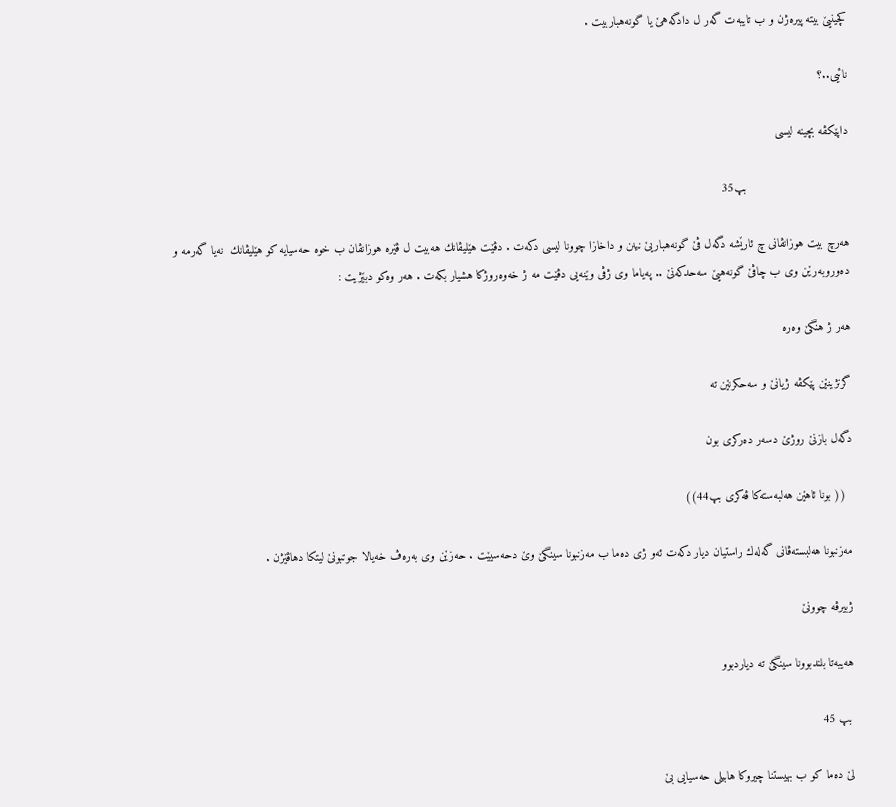كچينيێ بيته‌ پيره‌ژن و ب تايبه‌ت گه‌ر ل دادگه‌هێ يا گونه‌هباربيت .

نائيى..؟

داپێكڤه‌ بچينه‌ ليسى

                             بپ35

هه‌رچ بيت هوزانڤانى چ ئارێشه‌ دگه‌ل ڤێ گونه‌هباريێ نينن و داخازا چوونا ليسى دكه‌ت . دڤێت هێليڤانك هه‌بيت ل ڤێره‌ هوزانڤان ب خوه‌ حه‌سيايه‌ كو هێليڤانك  نه‌يا گه‌رمه‌ و ده‌وروبه‌رێن وى ب چاڤێ گونه‌هيێ سه‌حدكه‌نێ .. په‌ياما وى ژڤى وێنه‌يى دڤێت مه‌ ژ خه‌وه‌روژكا هشيار بكه‌ت . هه‌ر وه‌كو دبێژيت :

هه‌ر ژ هنگێ وه‌ره‌

گرنژينێن پێكڤه‌ ژيانێ و سه‌حكرنێن ته‌

دگه‌ل بازنێ روژێ دسه‌ر ده‌ركرى بون

  (( بونا ئاهێن هه‌لبه‌سته‌كا ڤه‌كرى بپ44))

مه‌زنبونا هه‌لبسته‌ڤانى گه‌له‌ك راستيان ديار دكه‌ت ئه‌و ژى ده‌ما ب مه‌زنبونا سينگێ وێ دحه‌سيێت . حه‌زێن وى به‌ره‌ڤ خه‌يالا جوتبونێ ليتكا دهاڤێژن .

ژبيرڤه‌ چوونێ

هه‌يبه‌تا بلندبوونا سينگێ ته‌ دياردبوو

 بپ 45

لێ ده‌ما كو ب بهيستنا چيروكا هابيلى حه‌سيايى بێ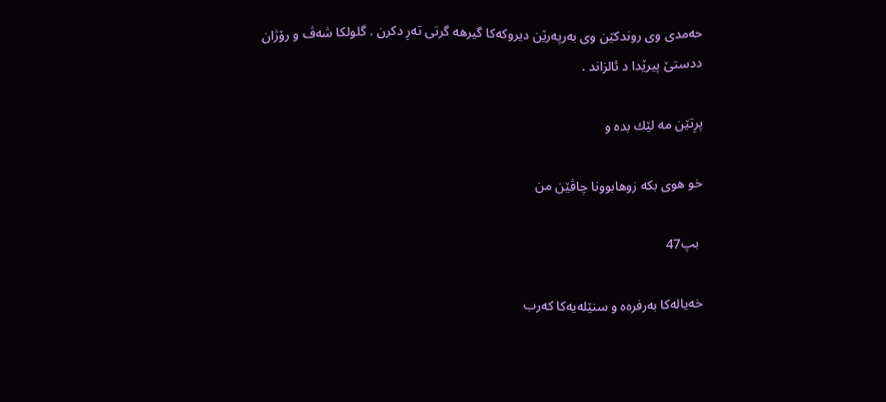حه‌مدى وى روندكێن وى به‌رپه‌رێن ديروكه‌كا گيرهه‌ گرتى ته‌رِ دكرن . گلولكا شه‌ڤ و رۆژان ددستێ پيرێدا د ئالزاند .

پرِتێن مه‌ لێك بده‌ و

خو هوى بكه‌ زوهابوونا چاڤێن من

 بپ47

خه‌ياله‌كا به‌رفره‌ه و سنێله‌يه‌كا كه‌رب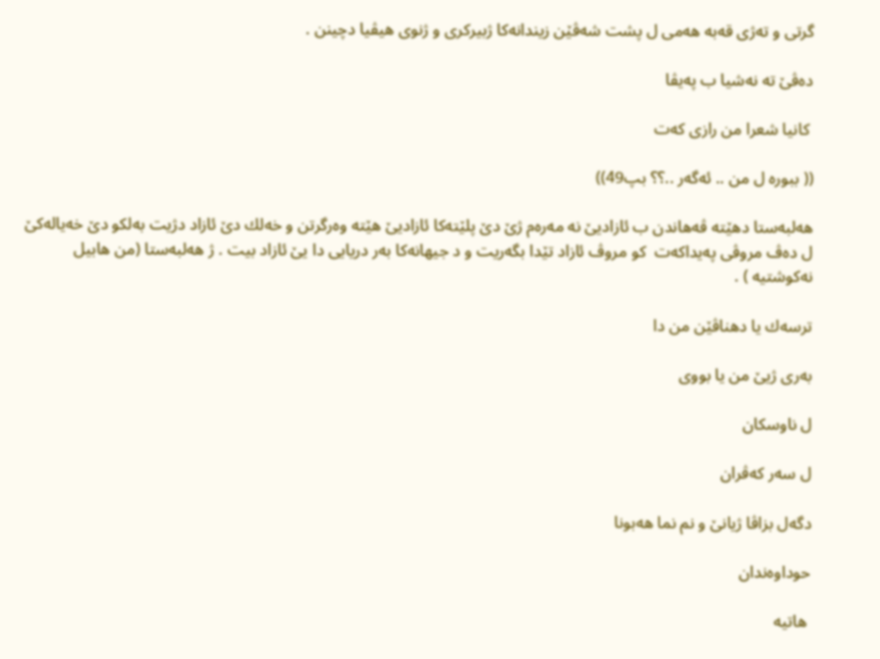گرتى و ته‌ژى قه‌به‌ هه‌مى ل پشت شه‌ڤێن زيندانه‌كا ژبيركرى و ژنوى هيڤيا دچينن .

ده‌ڤێ ته‌ نه‌شيا ب په‌يڤا

 كانيا شعرا من رازى كه‌ت

(( ببوره‌ ل من .. ئه‌گه‌ر ..؟؟ بپ49))

هه‌لبه‌ستا دهێته‌ ڤه‌هاندن ب ئازاديێ نه‌ مه‌ره‌م ژێ دێ پلێته‌كا ئازاديێ هێته‌ وه‌رگرتن و خه‌لك دێ ئازاد دژيت به‌لكو دێ خه‌ياله‌كێ ل ده‌ڤ مروڤى په‌يداكه‌ت  كو مروڤ ئازاد تێدا بگه‌ريت و د جيهانه‌كا به‌ر دريايى دا يێ ئازاد بيت . ژ هه‌لبه‌ستا (من هابيل نه‌كوشتيه‌ ) .

ترسه‌ك يا دهناڤێن من دا

به‌رى ژيێ من يا بووى

ل ناوسكان

ل سه‌ر كه‌ڤران

دگه‌ل بزاڤا ژيانێ و نم نما هه‌بونا

حوداوه‌ندان

 هاتيه‌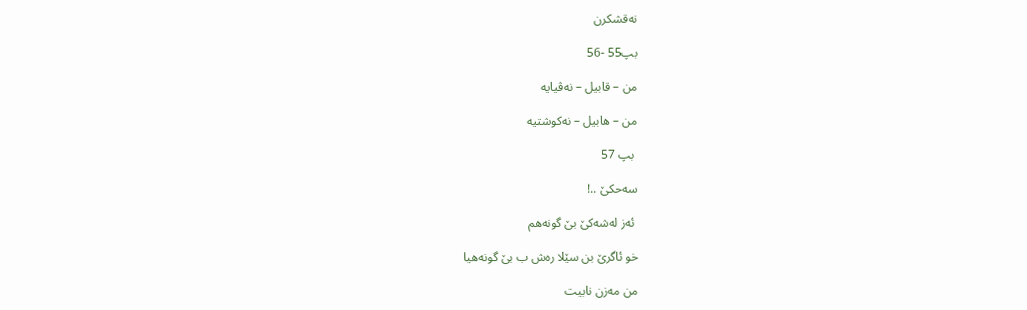نه‌قشكرن

بپ55 -56

من – قابيل – نه‌ڤيايه‌

من – هابيل – نه‌كوشتيه‌

 بپ 57

سه‌حكێ ..!

 ئه‌ز له‌شه‌كێ بێ گونه‌هم

خو ئاگرێ بن سێلا ره‌ش ب بێ گونه‌هيا

من مه‌زن نابيت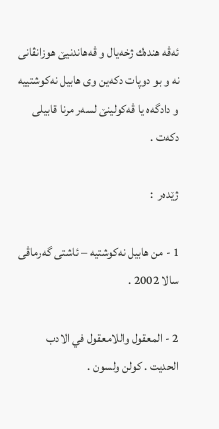ئه‌ڤه‌ هنده‌ك ژخه‌يال و ڤه‌هاندنيێ هوزانڤانى نه‌ و بو دوپات دكه‌ين وى هابيل نه‌كوشتييه‌  و دادگه‌ه يا ڤه‌كولينێ لسه‌ر مرنا قابيلى دكه‌ت .

ژێده‌ر  :

1 - من هابيل نه‌كوشتيه‌ – ئاشتى گه‌رماڤى سالا 2002 .

2 - المعقول واللامعقول في الادب الحديت . كولن ولسون .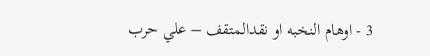3 - اوهام النخبه‌ او نقدالمتقف – علي حرب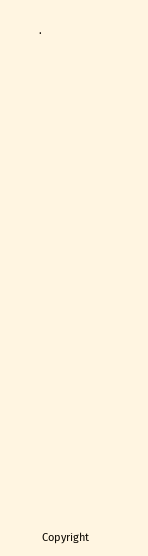.

























 Copyright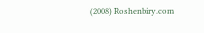(2008) Roshenbiry.com